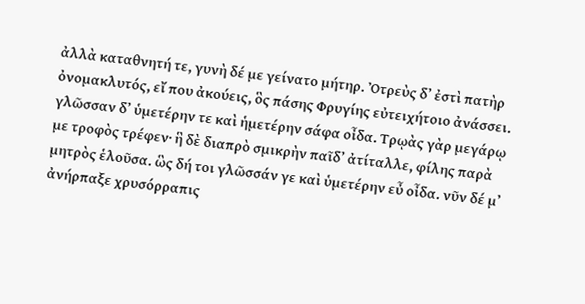ἀλλὰ καταθνητή τε, γυνὴ δέ με γείνατο μήτηρ. Ὀτρεὺς δʼ ἐστὶ πατὴρ ὀνομακλυτός, εἴ που ἀκούεις, ὃς πάσης Φρυγίης εὐτειχήτοιο ἀνάσσει. γλῶσσαν δʼ ὑμετέρην τε καὶ ἡμετέρην σάφα οἶδα. Τρῳὰς γὰρ μεγάρῳ με τροφὸς τρέφεν· ἣ δὲ διαπρὸ σμικρὴν παῖδʼ ἀτίταλλε, φίλης παρὰ μητρὸς ἑλοῦσα. ὣς δή τοι γλῶσσάν γε καὶ ὑμετέρην εὖ οἶδα. νῦν δέ μʼ ἀνήρπαξε χρυσόρραπις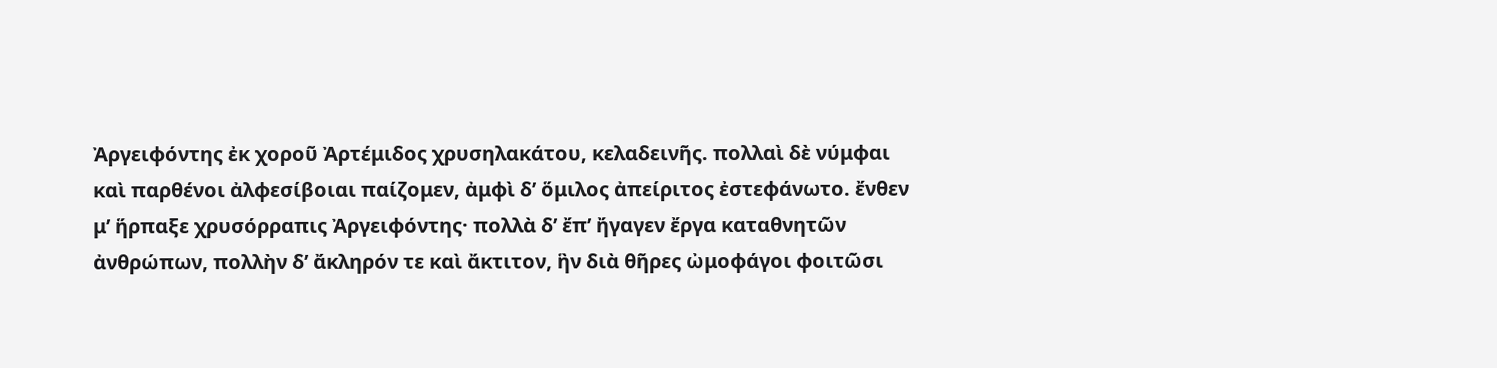Ἀργειφόντης ἐκ χοροῦ Ἀρτέμιδος χρυσηλακάτου, κελαδεινῆς. πολλαὶ δὲ νύμφαι καὶ παρθένοι ἀλφεσίβοιαι παίζομεν, ἀμφὶ δʼ ὅμιλος ἀπείριτος ἐστεφάνωτο. ἔνθεν μʼ ἥρπαξε χρυσόρραπις Ἀργειφόντης· πολλὰ δʼ ἔπʼ ἤγαγεν ἔργα καταθνητῶν ἀνθρώπων, πολλὴν δʼ ἄκληρόν τε καὶ ἄκτιτον, ἣν διὰ θῆρες ὠμοφάγοι φοιτῶσι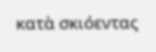κατὰ σκιόεντας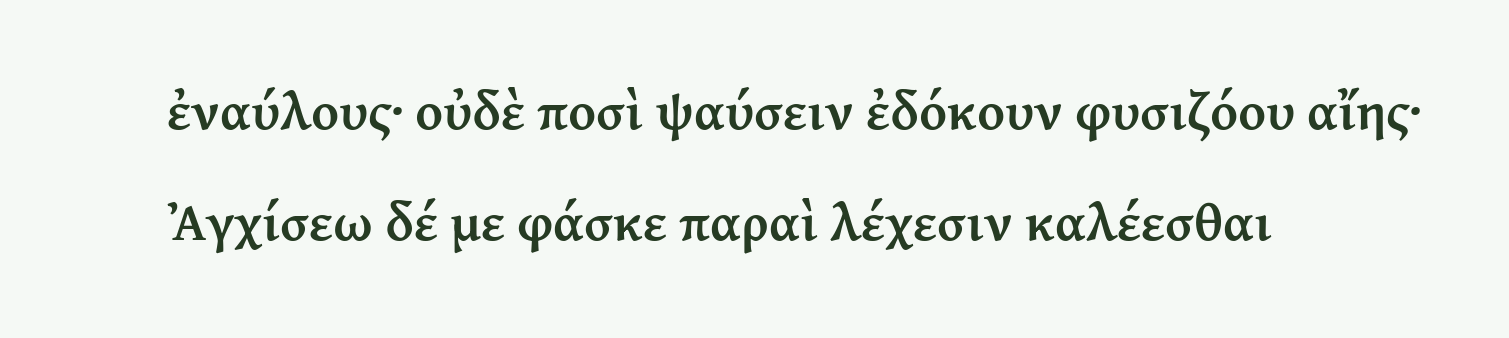ἐναύλους· οὐδὲ ποσὶ ψαύσειν ἐδόκουν φυσιζόου αἴης· Ἀγχίσεω δέ με φάσκε παραὶ λέχεσιν καλέεσθαι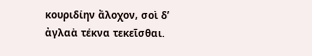κουριδίην ἄλοχον, σοὶ δʼ ἀγλαὰ τέκνα τεκεῖσθαι.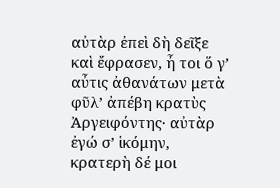αὐτὰρ ἐπεὶ δὴ δεῖξε καὶ ἔφρασεν, ἦ τοι ὅ γʼ αὖτις ἀθανάτων μετὰ φῦλʼ ἀπέβη κρατὺς Ἀργειφόντης· αὐτὰρ ἐγώ σʼ ἱκόμην, κρατερὴ δέ μοι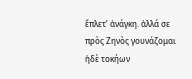ἔπλετʼ ἀνάγκη. ἀλλά σε πρὸς Ζηνὸς γουνάζομαι ἠδὲ τοκήων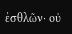ἐσθλῶν· οὐ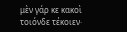μὲν γάρ κε κακοὶ τοιόνδε τέκοιεν·